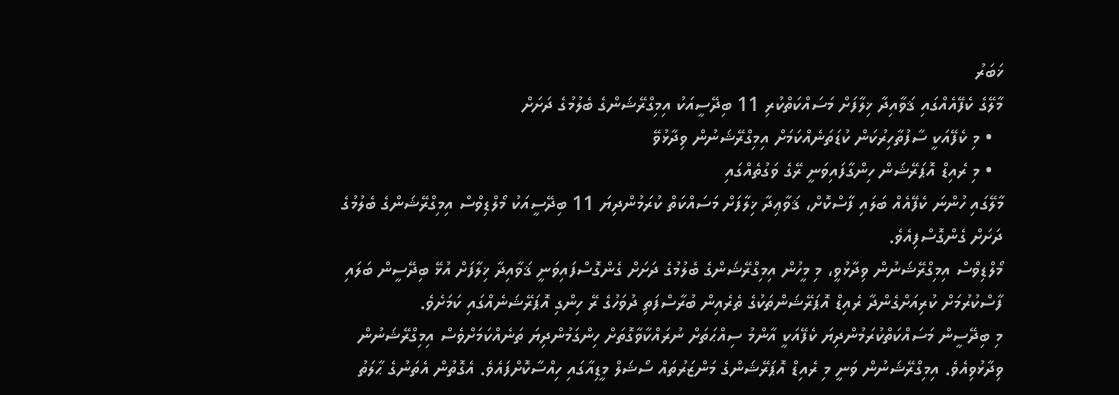ޚަބަރު
މާލޭގެ ކެފޭއެއްގައި ޤަވާއިދާ ޚިލާފަށް މަސައްކަތްކުރި 11 ބިދޭސީއަކު އިމިގްރޭޝަންގެ ބެލުމުގެ ދަށަށް
  • މި ކެފޭއަކީ ސާފުތާހިރުކަން ކުޑަތަނެއްކަމަށް އިމިގްރޭޝަނުން ވިދާޅުވޭ
  • މި ރެއިޑް އޮޕަރޭޝަން ހިންގާފައިވަނީ ރޭގެ ވަގުތެއްގައި
މާލޭގައި ހުންނަ ކެފޭއެއް ބަލައި ފާސްކޮށް، ޤަވާޢިދާ ޚިލާފަށް މަސައްކަތް ކުރަމުންދިޔަ 11 ބިދޭސީއަކު މޯލްޑިވްސް އިމިގްރޭޝަންގެ ބެލުމުގެ ދަށަށް ގެންގޮސްފިއެވެ.
މޯލްޑިވްސް އިމިގްރޭޝަނުން ވިދާޅުވީ، މި މީހުން އިމިގްރޭޝަންގެ ބެލުމުގެ ދަށަށް ގެންގޮސްފައިވަނީ ޤަވާއިދާ ޚިލާފަށް އުޅޭ ބިދޭސީން ބަލައި ފާސްކުރުމަށް ކުރިއަށްގެންދާ ރެއިޑް އޮޕަރޭޝަންތަކުގެ ތެރެއިން ބުރާސްފަތި ދުވަހުގެ ރޭ ހިންގި އޮޕަރޭޝަނެއްގައި ކަމަށެވެ.
މި ބިދޭސީން މަސައްކަތްކުރަމުންދިޔަ ކެފޭއަކީ އާންމު ސިއްޙަތަށް ނުރައްކާވާގޮތަށް ހިންގަމުންދިޔަ ތަނެއްކަމަށްވެސް އިމިގްރޭޝަނުން ވިދާޅުވިއެވެ. އިމިގްރޭޝަނުން ވަނީ މި ރެއިޑް އޮޕަރޭޝަންގެ މަންޒަރުތައް ސޯޝަލް މީޑިއާގައި ހިއްސާކޮށްފައެވެ. އެގޮތުން އެތަނުގެ ޙާލަތު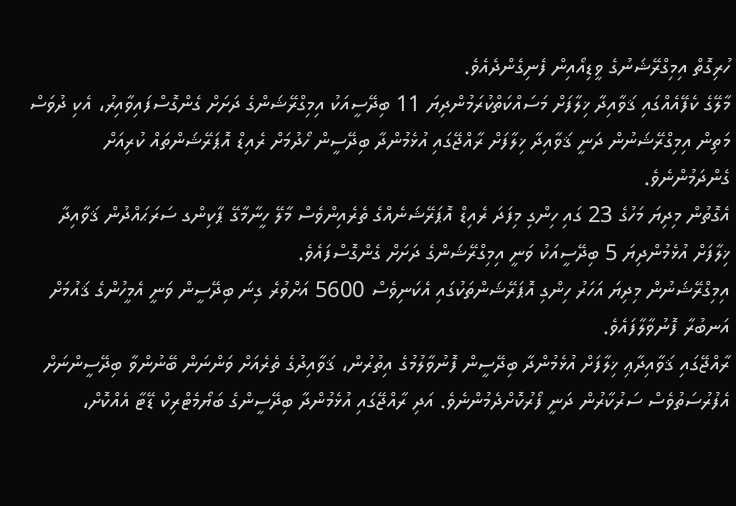ހުރިގޮތް އިމިގްރޭޝަނުގެ ވީޑިއޯއިން ފެނިގެންދެއެވެ.
މާލޭގެ ކެފޭއެއްގައި ޤަވާއިދާ ޚިލާފަށް މަސައްކަތްކުރަމުންދިޔަ 11 ބިދޭސީއަކު އިމިގްރޭޝަންގެ ދަށަށް ގެންގޮސްފައިވާއިރު، އެކި ދުވަސް މަތިން އިމިގްރޭޝަނުން ދަނީ ޤަވާއިދާ ޚިލާފަށް ރާއްޖޭގައި އުޅެމުންދާ ބިދޭސީން ހޯދުމަށް ރެއިޑް އޮޕަރޭޝަންތައް ކުރިއަށް ގެންދަމުންނެވެ.
އެގޮތުން މިދިޔަ މަހުގެ 23 ގައި ހިންގި މިފަދަ ރެއިޑް އޮޕަރޭޝަނެއްގެ ތެރެއިންވެސް މާލޭ ހީނާމާގޭ ޕާކިންގ ސަރަޙައްދުން ޤަވާއިދާ ޚިލާފަށް އުޅެމުންދިޔަ 5 ބިދޭސީއަކު ވަނީ އިމިގްރޭޝަންގެ ދަށަށް ގެންގޮސްފައެވެ.
އިމިގްރޭޝަނުން މިދިޔަ އަހަރު ހިންގި އޮޕަރޭޝަންތަކުގައި އެކަނިވެސް 5600 އަށްވުރެ ގިނަ ބިދޭސީން ވަނީ އެމީހުންގެ ޤައުމަށް އަނބުރާ ފޮނުވާލާފައެވެ.
ރާއްޖޭގައި ޤަވާއިދާޢި ޚިލާފަށް އުޅެމުންދާ ބިދޭސީން ފޮނުވާލުމުގެ އިތުރުން، ޤަވާއިދުގެ ތެރެއަށް ވަންނަން ބޭނުންވާ ބިދޭސީންނަށް އެފުރުސަތުވެސް ސަރުކާރުން ދަނީ ފޯރުކޮށްދެމުންނެވެ. އަދި ރާއްޖޭގައި އުޅެމުންދާ ބިދޭސީންގެ ބަޔޯމެޓްރިކް ޑޭޓާ އެއްކޮށް،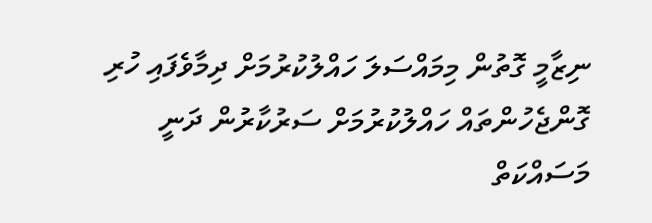ނިޒާމީ ގޮތުން މިމައްސަލަ ހައްލުކުރުމަށް ދިމާވެފައި ހުރި ގޮންޖެހުންތައް ހައްލުކުރުމަށް ސަރުކާރުން ދަނީ މަސައްކަތް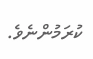ކުރަމުންނެވެ.